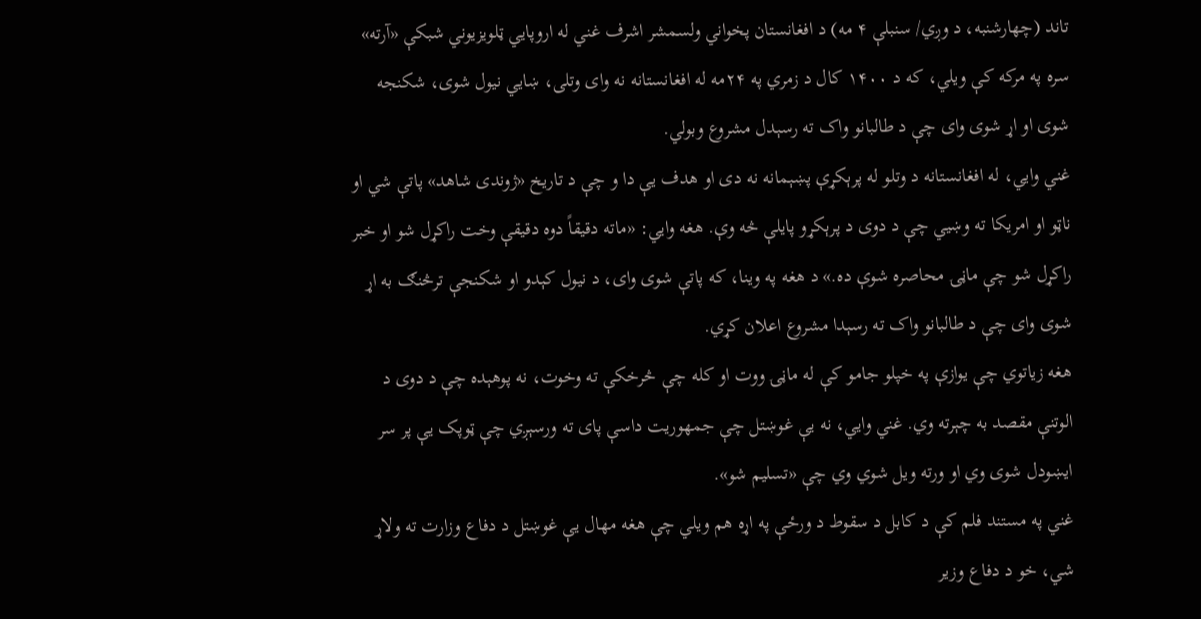تاند (چهارشنبه، د وږي/ سنبلې ۴ مه) د افغانستان پخواني ولسمشر اشرف غني له اروپايي ټلویزیوني شبکې «آرته» سره په مرکه کې ویلي، که د ۱۴۰۰ کال د زمري په ۲۴مه له افغانستانه نه وای وتلی، ښايي نیول شوی، شکنجه شوی او اړ شوی وای چې د طالبانو واک ته رسېدل مشروع وبولي.
غني وايي، له افغانستانه د وتلو له پرېکړې پښېمانه نه دی او هدف یې دا و چې د تاریخ «ژوندی شاهد» پاتې شي او ناټو او امریکا ته وښيي چې د دوی د پرېکړو پایلې څه وې. هغه وايي: «ماته دقیقاً دوه دقیقې وخت راکړل شو او خبر راکړل شو چې ماڼۍ محاصره شوې ده.» د هغه په وینا، که پاتې شوی وای، د نیول کېدو او شکنجې ترڅنګ به اړ شوی وای چې د طالبانو واک ته رسېدا مشروع اعلان کړي.
هغه زیاتوي چې یوازې په خپلو جامو کې له ماڼۍ ووت او کله چې څرخکې ته وخوت، نه پوهېده چې د دوی د الوتنې مقصد به چېرته وي. غني وايي، نه یې غوښتل چې جمهوریت داسې پای ته ورسېږي چې ټوپک یې پر سر ایښودل شوی وي او ورته ویل شوي وي چې «تسلیم شو».
غني په مستند فلم کې د کابل د سقوط د ورځې په اړه هم ویلي چې هغه مهال یې غوښتل د دفاع وزارت ته ولاړ شي، خو د دفاع وزیر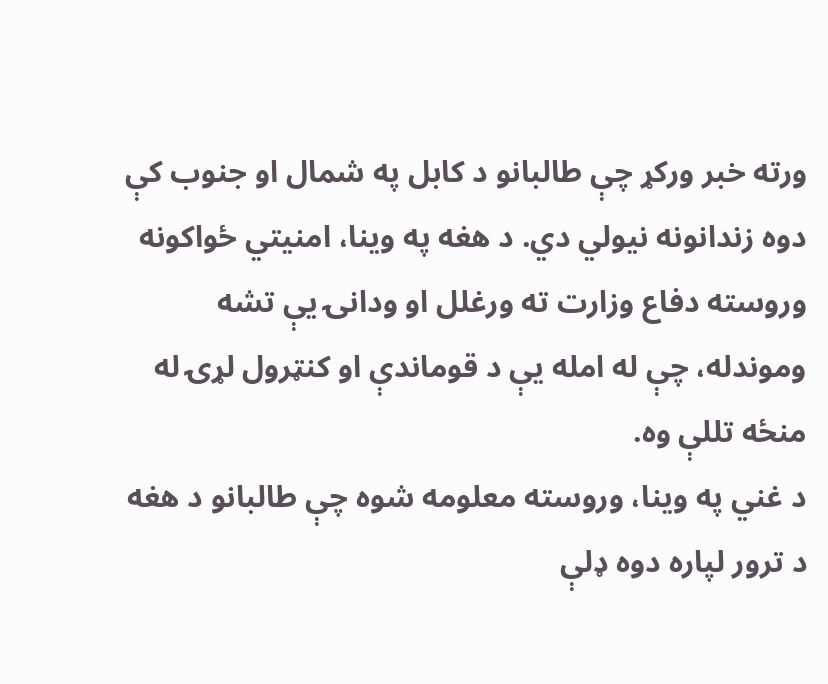ورته خبر ورکړ چې طالبانو د کابل په شمال او جنوب کې دوه زندانونه نیولي دي. د هغه په وینا، امنیتي ځواکونه وروسته دفاع وزارت ته ورغلل او ودانۍ یې تشه وموندله، چې له امله یې د قوماندې او کنټرول لړۍ له منځه تللې وه.
د غني په وینا، وروسته معلومه شوه چې طالبانو د هغه د ترور لپاره دوه ډلې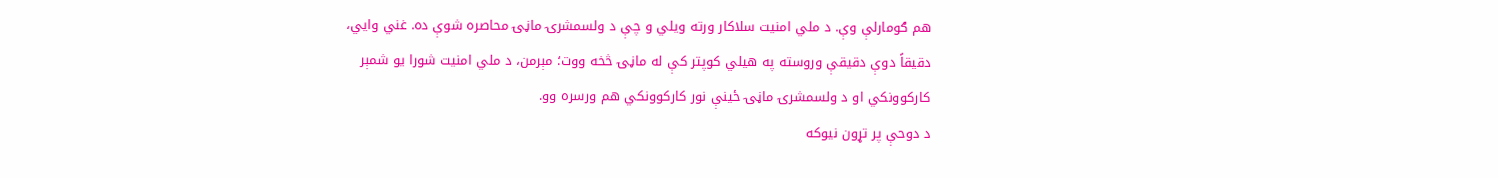هم ګومارلې وې. د ملي امنیت سلاکار ورته ویلي و چې د ولسمشرۍ ماڼۍ محاصره شوې ده. غني وايي، دقیقاً دوې دقیقې وروسته په هیلي کوپتر کې له ماڼۍ څخه ووت؛ مېرمن، د ملي امنیت شورا یو شمېر کارکوونکي او د ولسمشرۍ ماڼۍ ځینې نور کارکوونکي هم ورسره وو.
د دوحې پر تړون نیوکه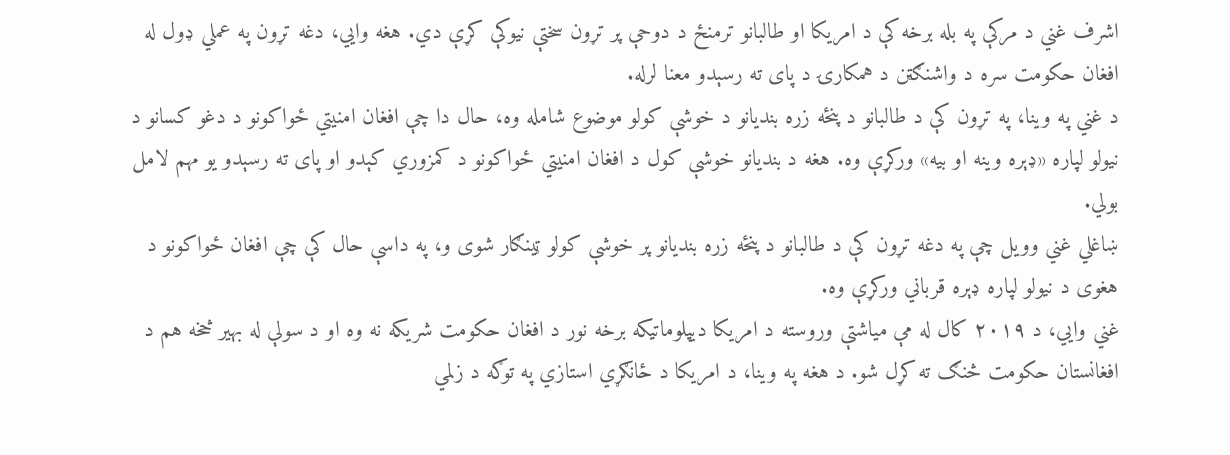اشرف غني د مرکې په بله برخه کې د امریکا او طالبانو ترمنځ د دوحې پر تړون سختې نیوکې کړې دي. هغه وايي، دغه تړون په عملي ډول له افغان حکومت سره د واشنګټن د همکارۍ د پای ته رسېدو معنا لرله.
د غني په وینا، په تړون کې د طالبانو د پنځه زره بندیانو د خوشې کولو موضوع شامله وه، حال دا چې افغان امنیتي ځواکونو د دغو کسانو د نیولو لپاره «ډېره وینه او بیه» ورکړې وه. هغه د بندیانو خوشې کول د افغان امنیتي ځواکونو د کمزوري کېدو او پای ته رسېدو یو مهم لامل بولي.
ښاغلي غني وویل چې په دغه تړون کې د طالبانو د پنځه زره بندیانو پر خوشې کولو ټینګار شوی و، په داسې حال کې چې افغان ځواکونو د هغوی د نیولو لپاره ډېره قرباني ورکړې وه.
غني وايي، د ۲۰۱۹ کال له مې میاشتې وروسته د امریکا دیپلوماتیکه برخه نور د افغان حکومت شریکه نه وه او د سولې له بهیر څخه هم د افغانستان حکومت څنګ ته کړل شو. د هغه په وینا، د امریکا د ځانګړي استازي په توګه د زلمي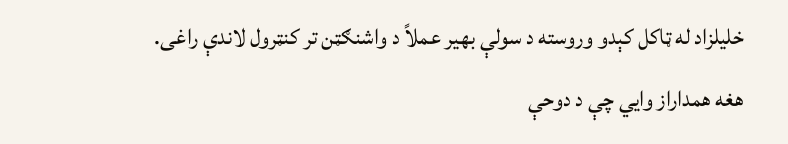خلیلزاد له ټاکل کېدو وروسته د سولې بهیر عملاً د واشنګټن تر کنټرول لاندې راغی.
هغه همداراز وايي چې د دوحې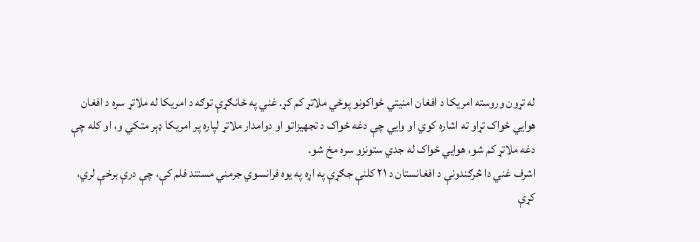له تړون وروسته امریکا د افغان امنیتي ځواکونو پوځي ملاتړ کم کړ. غني په ځانګړې توګه د امریکا له ملاتړ سره د افغان هوايي ځواک تړاو ته اشاره کوي او وايي چې دغه ځواک د تجهیزاتو او دوامدار ملاتړ لپاره پر امریکا ډېر متکي و، او کله چې دغه ملاتړ کم شو، هوايي ځواک له جدي ستونزو سره مخ شو.
اشرف غني دا څرګندونې د افغانستان د ۲۱ کلنې جګړې په اړه په یوه فرانسوي جرمني مستند فلم کې، چې درې برخې لري، کړې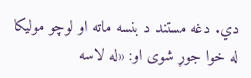دي. دغه مستند د بنسه ماته او لوچو مولیکا له خوا جوړ شوی او: «له لاسه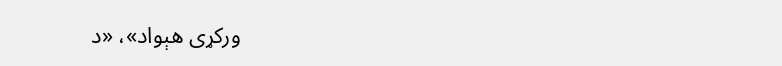ورکړی هېواد»، «د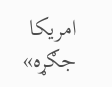امریکا جګړه»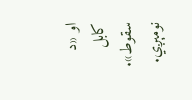او «د کابل سقوط». نومېږي.